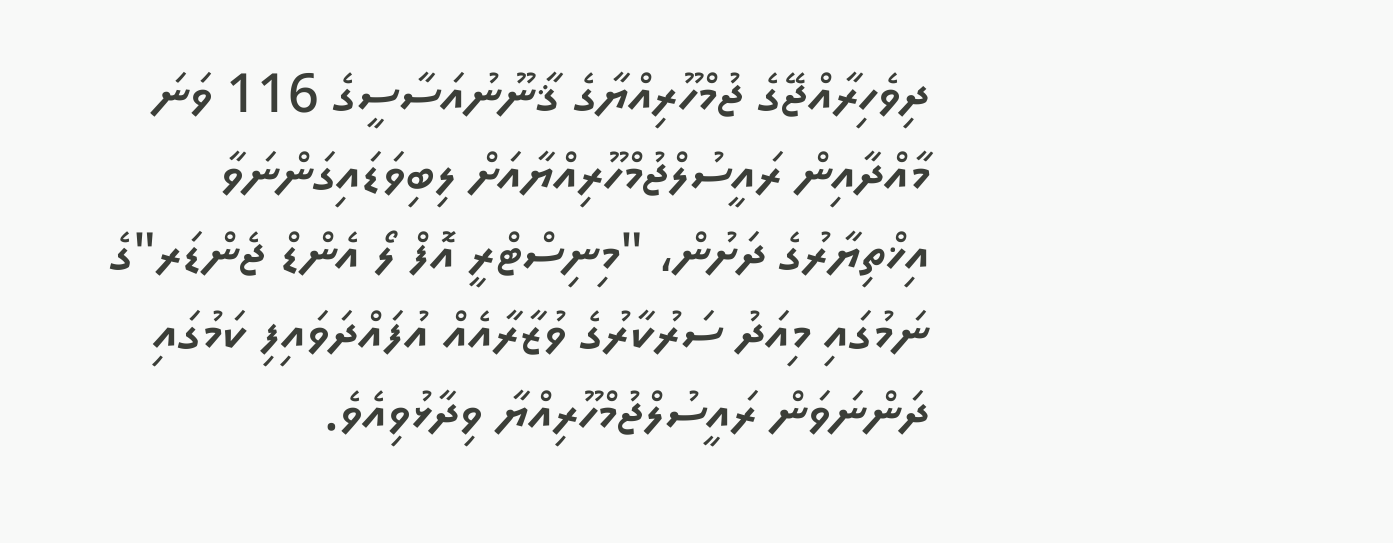ދިވެހިރާއްޖޭގެ ޖުމްހޫރިއްޔާގެ ޤާނޫނުއަސާސީގެ 116 ވަނަ މާއްދާއިން ރައީސުލްޖުމްހޫރިއްޔާއަށް ލިބިވަޑައިގަންނަވާ އިޚްތިޔާރުގެ ދަށުން، "މިނިސްޓްރީ އޮފް ލޯ އެންޑް ޖެންޑަރ"ގެ ނަމުގައި މިއަދު ސަރުކާރުގެ ވުޒާރާއެއް އުފައްދަވައިފި ކަމުގައި ދަންނަވަން ރައީސުލްޖުމްހޫރިއްޔާ ވިދާޅުވިއެވެ.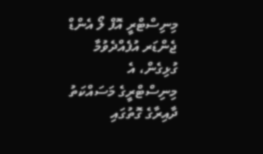މިނިސްޓްރީ އޮފް ލޯ އެންޑް ޖެންޑަރ އުފެއްދެވުމާ ގުޅިގެން، އެ މިނިސްޓްރީގެ މަސައްކަތު ދާއިރާގެ ގޮތުގައި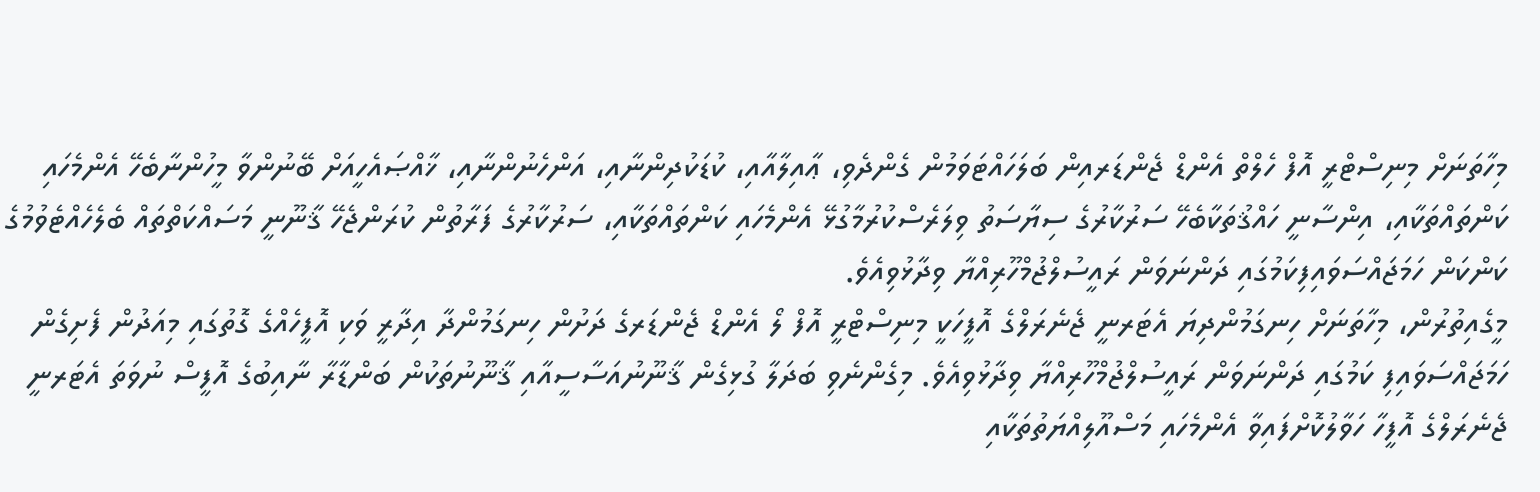މިހާތަނަށް މިނިސްޓްރީ އޮފް ހެލްތް އެންޑް ޖެންޑަރއިން ބަލަހައްޓަވަމުން ގެންދެވި، ޢާއިލާއާއި، ކުޑަކުދިންނާއި، އަންހެނުންނާއި، ޚާއްޞައެހީއަށް ބޭނުންވާ މީހުންނާބެހޭ އެންމެހައި ކަންތައްތަކާއި، އިންސާނީ ހައްޤުތަކާބެހޭ ސަރުކާރުގެ ސިޔާސަތު ވިލަރެސްކުރުމާގުޅޭ އެންމެހައި ކަންތައްތަކާއި، ސަރުކާރުގެ ފަރާތުން ކުރަންޖެހޭ ޤާނޫނީ މަސައްކަތްތައް ބެލެހެއްޓެވުމުގެ ކަންކަން ހަމަޖައްސަވައިފިކަމުގައި ދަންނަވަން ރައީސުލްޖުމްހޫރިއްޔާ ވިދާޅުވިއެވެ.
މީގެއިތުރުން، މިހާތަނަށް ހިނގަމުންދިޔަ އެޓަރނީ ޖެނެރަލްގެ އޮފީހަކީ މިނިސްޓްރީ އޮފް ލޯ އެންޑް ޖެންޑަރގެ ދަށުން ހިނގަމުންދާ އިދާރީ ވަކި އޮފީހެއްގެ ގޮތުގައި މިއަދުން ފެށިގެން ހަމަޖައްސަވައިފި ކަމުގައި ދަންނަވަން ރައީސުލްޖުމްހޫރިއްޔާ ވިދާޅުވިއެވެ. މިގެންނެވި ބަދަލާ ގުޅިގެން ޤާނޫނުއަސާސީއާއި ޤާނޫނުތަކުން ބަންޑާރާ ނާއިބުގެ އޮފީސް ނުވަތަ އެޓަރނީ ޖެނެރަލްގެ އޮފީހާ ހަވާލުކޮށްފައިވާ އެންމެހައި މަސްއޫލިއްޔަތުތަކާއި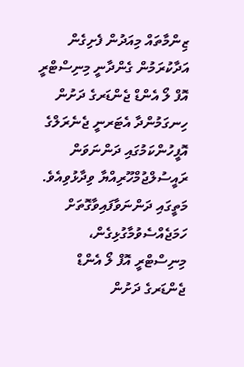ޒިންމާތައް މިއަދުން ފެށިގެން އަދާކުރަމުން ގެންދާނީ މިނިސްޓްރީ އޮފް ލޯ އެންޑް ޖެންޑަރގެ ދަށުން ހިނގަމުންދާ އެޓަރނީ ޖެނެރަލްގެ އޮފީހުންކަމުގައި ދަންނަވަން ރައީސުލްޖުމްހޫރިއްޔާ ވިދާޅުވިއެވެ.
މަތީގައި ދަންނަވާފައިވާގޮތަށް ހަމަޖެއްސެވުމާގުޅިގެން، މިނިސްޓްރީ އޮފް ލޯ އެންޑް ޖެންޑަރގެ ދަށުން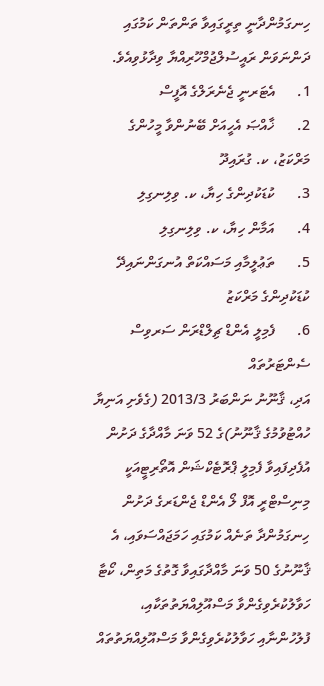ހިނގަމުންދާނީ ތިރީގައިވާ ތަންތަން ކަމުގައި ދަންނަވަން ރައީސުލްޖުމްހޫރިއްޔާ ވިދާޅުވިއެވެ.
1.      އެޓަރނީ ޖެނެރަލްގެ އޮފީސް
2.      ޚާއްޞަ އެހީއަށް ބޭނުންވާ މީހުންގެ މަރްކަޒު، ކ. ގުރައިދޫ
3.      ކުޑަކުދިންގެ ހިޔާ، ކ. ވިލިނގިލި
4.      އަމާން ހިޔާ، ކ. ވިލިނގިލި
5.      ތަޢުލީމާއި މަސައްކަތް އުނގަންނައިދޭ ކުޑަކުދިންގެ މަރްކަޒު
6.      ފެމިލީ އެންޑް ޗިލްޑްރަން ސަރވިސް ސެންޓަރުތައް
އަދި، ޤާނޫނު ނަންބަރު 2013/3 (ގެވެށި އަނިޔާ ހުއްޓުވުމުގެ ޤާނޫނު)ގެ 52 ވަނަ މާއްދާގެ ދަށުން އުފެދިފައިވާ ފެމިލީ ޕްރޮޓެކްޝަން އޮތޯރިޓީއަކީ މިނިސްޓްރީ އޮފް ލޯ އެންޑް ޖެންޑަރގެ ދަށުން ހިނގަމުންދާ ތަނެއް ކަމުގައި ހަމަޖައްސަވައި، އެ ޤާނޫނުގެ 50 ވަނަ މާއްދާގައިވާ ގޮތުގެ މަތިން، ކޯޓާ ހަވާލުކުރެވިގެންވާ މަސްއޫލިއްޔަތުތަކާއި، ފުލުހުންނާއި ހަވާލުކުރެވިގެންވާ މަސްއޫލިއްޔަތުތައް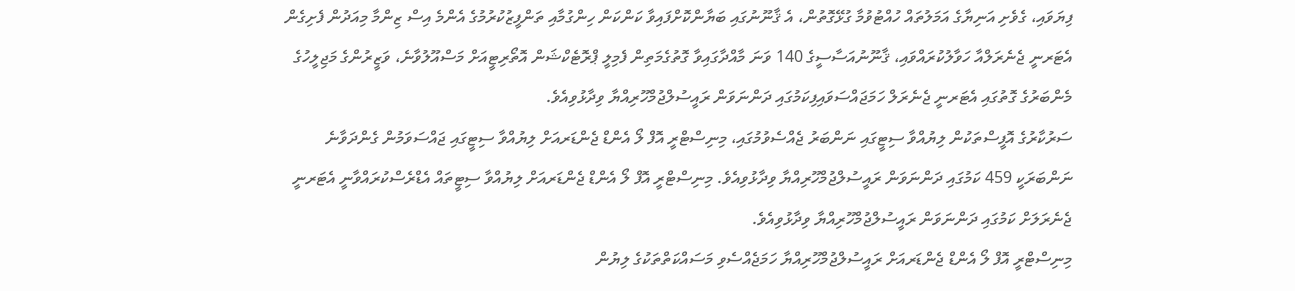ފިޔަވައި، ގެވެށި އަނިޔާގެ އަމަލުތައް ހުއްޓުވުމާ ގުޅޭގޮތުން، އެ ޤާނޫނުގައި ބަޔާންކޮށްފައިވާ ކަންކަން ހިންގުމާއި ތަންފީޒުކުރުމުގެ އެންމެ އިސް ޒިންމާ މިއަދުން ފެށިގެން އެޓަރނީ ޖެނެރަލްއާ ހަވާލުކުރައްވައި، ޤާނޫނުއަސާސީގެ 140 ވަނަ މާއްދާގައިވާ ގޮތުގެމަތިން ފެމިލީ ޕްރޮޓެކްޝަން އޮތޯރިޓީއަށް މަސްއޫލުވާނެ، ވަޒީރުންގެ މަޖިލީހުގެ މެންބަރުގެ ގޮތުގައި އެޓަރނީ ޖެނެރަލް ހަމަޖައްސަވައިފިކަމުގައި ދަންނަވަން ރައީސުލްޖުމްހޫރިއްޔާ ވިދާޅުވިއެވެ.
ސަރުކާރުގެ އޮފީސްތަކުން ލިޔުއްވާ ސިޓީގައި ނަންބަރު ޖެއްސެވުމުގައި، މިނިސްޓްރީ އޮފް ލޯ އެންޑް ޖެންޑަރއަށް ލިޔުއްވާ ސިޓީގައި ޖައްސަވަމުން ގެންދަވާނެ ނަންބަރަކީ 459 ކަމުގައި ދަންނަވަން ރައީސުލްޖުމްހޫރިއްޔާ ވިދާޅުވިއެވެ. މިނިސްޓްރީ އޮފް ލޯ އެންޑް ޖެންޑަރއަށް ލިޔުއްވާ ސިޓީތައް އެޑްރެސްކުރައްވާނީ އެޓަރނީ ޖެނެރަލަށް ކަމުގައި ދަންނަވަން ރައީސުލްޖުމްހޫރިއްޔާ ވިދާޅުވިއެވެ.
މިނިސްޓްރީ އޮފް ލޯ އެންޑް ޖެންޑަރއަށް ރައީސުލްޖުމްހޫރިއްޔާ ހަމަޖެއްސެވި މަސައްކަތްތަކުގެ ލިޔުން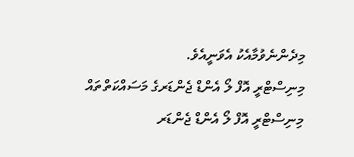މިދެންނެވުމާއެކު އެވަނީއެވެ.
މިނިސްޓްރީ އޮފް ލޯ އެންޑް ޖެންޑަރގެ މަސައްކަތްތައް
މިނިސްޓްރީ އޮފް ލޯ އެންޑް ޖެންޑަރ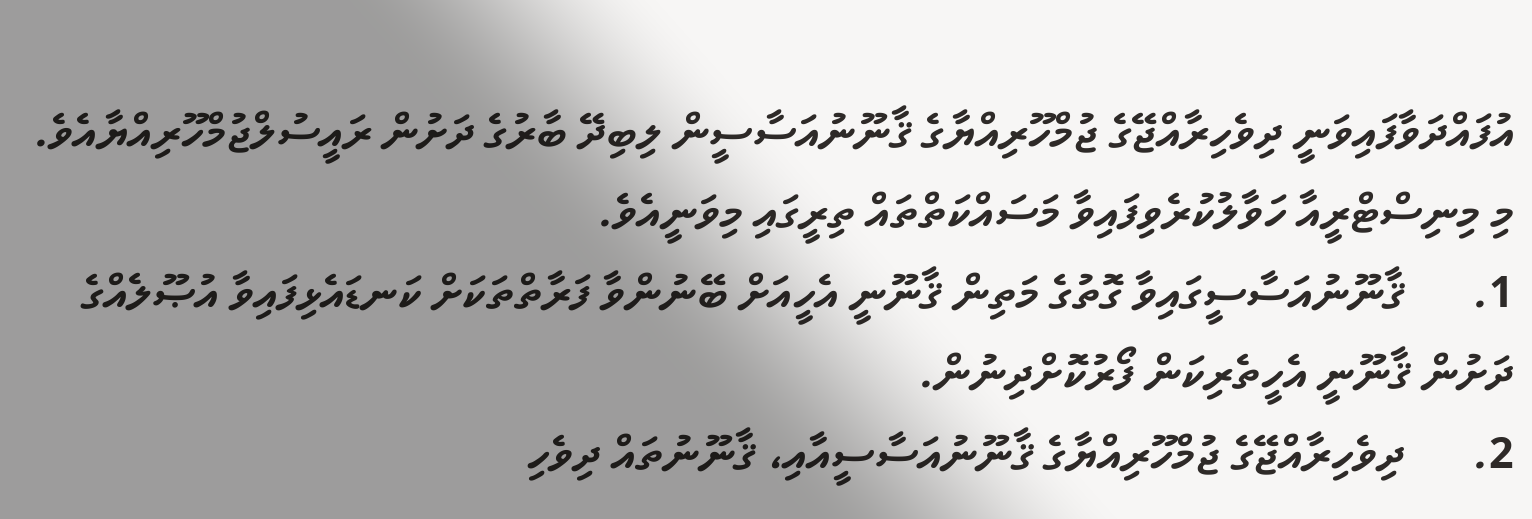އުފައްދަވާފައިވަނީ ދިވެހިރާއްޖޭގެ ޖުމްހޫރިއްޔާގެ ޤާނޫނުއަސާސީން ލިބިދޭ ބާރުގެ ދަށުން ރައީސުލްޖުމްހޫރިއްޔާއެވެ. މި މިނިސްޓްރީއާ ހަވާލުކުރެވިފައިވާ މަސައްކަތްތައް ތިރީގައި މިވަނީއެވެ.
1.      ޤާނޫނުއަސާސީގައިވާ ގޮތުގެ މަތިން ޤާނޫނީ އެހީއަށް ބޭނުންވާ ފަރާތްތަކަށް ކަނޑައެޅިފައިވާ އުޞޫލެއްގެ ދަށުން ޤާނޫނީ އެހީތެރިކަން ފޯރުކޮށްދިނުން.
2.      ދިވެހިރާއްޖޭގެ ޖުމްހޫރިއްޔާގެ ޤާނޫނުއަސާސީއާއި، ޤާނޫނުތައް ދިވެހި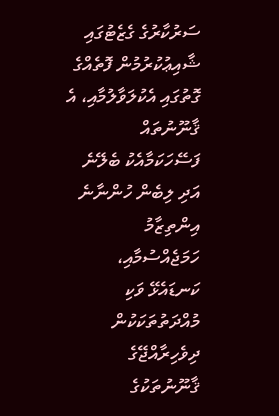ސަރުކާރުގެ ގެޒެޓުގައި ޝާއިޢުކުރުމުން ފޮތެއްގެ ގޮތުގައި އެކުލަވާލުމާއި، އެ ޤާނޫނުތައް ފަސޭހަކަމާއެކު ބެލޭނެ އަދި ލިބެން ހުންނާނެ އިންތިޒާމު ހަމަޖެއްސުމާއި، ކަނޑައެޅޭ ވަކި މުއްދަތުތަކަކުން ދިވެހިރާއްޖޭގެ ޤާނޫނުތަކުގެ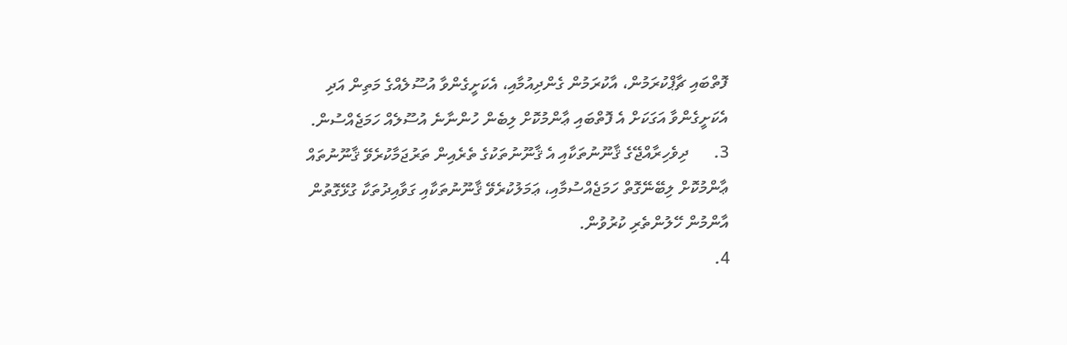ފޮތްބައި ޗާޕްކުރަމުން، އާކުރަމުން ގެންދިއުމާއި، އެކަށީގެންވާ އުސޫލެއްގެ މަތިން އަދި އެކަށީގެންވާ އަގަކަށް އެ ފޮތްބައި ޢާންމުކޮށް ލިބެން ހުންނާނެ އުސޫލެއް ހަމަޖެއްސުން.
3.      ދިވެހިރާއްޖޭގެ ޤާނޫނުތަކާއި އެ ޤާނޫނުތަކުގެ ތެރެއިން ތަރުޖަމާކުރެވޭ ޤާނޫނުތައް ޢާންމުކޮށް ލިބޭނޭގޮތް ހަމަޖެއްސުމާއި، ޢަމަލުކުރެވޭ ޤާނޫނުތަކާއި ގަވާއިދުތަކާ ގުޅޭގޮތުން އާންމުން ހޭލުންތެރި ކުރުވުން.
4.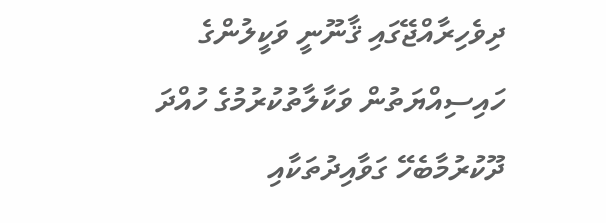ދިވެހިރާއްޖޭގައި ޤާނޫނީ ވަކީލުންގެ ހައިސިއްޔަތުން ވަކާލާތުކުރުމުގެ ހުއްދަ ދޫކުރުމާބެހޭ ގަވާއިދުތަކާއި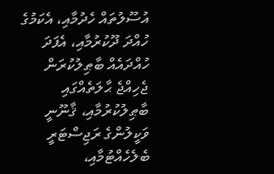އުސޫލުތައް ހެދުމާއި، އެކަމުގެ ހުއްދަ ދޫކުރުމާއި، އެފަދަ ހުއްދައެއް ބާޠިލުކުރަން ޖެހިއްޖެ ޙާލަތެއްގައި ބާޠިލުކުރުމާއި، ޤާނޫނީ ވަކީލުންގެ ރަޖިސްޓަރީ ބެލެހެއްޓުމާއި،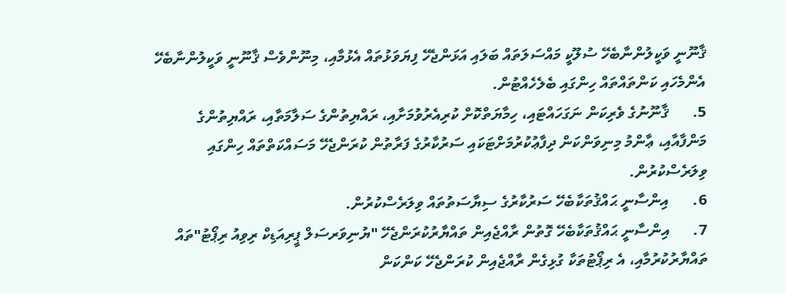ޤާނޫނީ ވަކީލުންނާބެހޭ ސުލޫކީ މައްސަލަތައް ބަލައި އަޅަންޖެހޭ ފިޔަވަޅުތައް އެޅުމާއި، މިނޫންވެސް ޤާނޫނީ ވަކީލުންނާބެހޭ އެންމެހައި ކަންތައްތައް ހިންގައި ބެލެހެއްޓުން.
5.      ޤާނޫނުގެ ވެރިކަން ނަގަހައްޓައި، ހިމާޔަތްކޮށް ކުރިއެރުވުމަށާއި، ރައްޔިތުންގެ ސަލާމަތާއި، ރައްޔިތުންގެ މަންފާއާއި، ޢާންމު މިނިވަންކަން ދިފާޢުކުރުމަށްޓަކައި ސަރުކާރުގެ ފަރާތުން ކުރަންޖެހޭ މަސައްކަތްތައް ހިންގައި ވިލަރެސްކުރުން.
6.      އިންސާނީ ޙައްޤުތަކާބެހޭ ސަރުކާރުގެ ސިޔާސަތުތައް ވިލަރެސްކުރުން.
7.      އިންސާނީ ޙައްޤުތަކާބެހޭ ގޮތުން ރާއްޖެއިން ތައްޔާރުކުރަންޖެހޭ "ޔުނިވަރސަލް ޕީރިއަޑިކް ރިވިއު ރިޕޯޓު"ތައް ތައްޔާރުކުރުމާއި، އެ ރިޕޯޓުތަކާ ގުޅިގެން ރާއްޖެއިން ކުރަންޖެހޭ ކަންކަން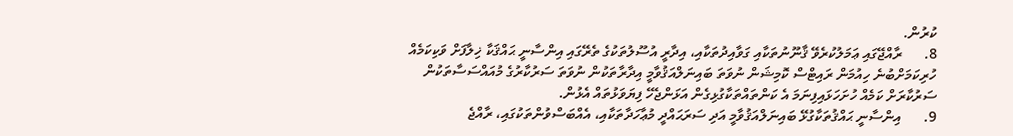ކުރުން.
8.      ރާއްޖޭގައި ޢަމަލުކުރެވޭ ޤާނޫނުތަކާއި ގަވާއިދުތަކާއި، އިދާރީ އުސޫލުތަކުގެ ތެރޭގައި އިންސާނީ ޙައްޤަކާ ޚިލާފަށް ވަކިކަމެއް ހުރިކަމަށްބުނެ ހިއުމަން ރައިޓްސް ކޮމިޝަން ނުވަތަ ބައިނަލްއަޤުވާމީ އިދާރާތަކުން ނުވަތަ ސަރުކާރުގެ މުއައްސަސާތަކުން ސަރުކާރަށް ކަމެއް ހުށަހަޅައިފިނަމަ އެ ކަންތައްތަކާގުޅިގެން އަޅަންޖެހޭ ފިޔަވަޅުތައް އެޅުން.
9.      އިންސާނީ ޙައްޤުތަކާގުޅޭ ބައިނަލްއަޤުވާމީ އަދި ސަރަޙައްދީ މުޢާހަދާތަކާއި، އެއްބަސްވުންތަކުގައި، ރާއްޖެ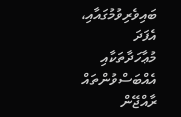ބައިވެރިވުމުގައާއި، އެފަދަ މުޢާހަދާތަކާއި އެއްބަސްވުންތައް ރާއްޖޭން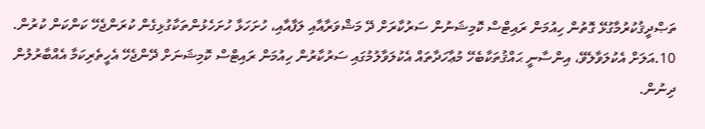ތަޞްދީޤުކުރުމާގުޅޭ ގޮތުން ހިއުމަން ރައިޓްސް ކޮމިޝަނުން ސަރުކާރަށް ދޭ މަޝްވަރާއާއި ލަފާއާއި، ހުށަހަޅާ ހުށަހެޅުންތަކާގުޅިގެން ކުރަންޖެހޭ ކަންކަން ކުރުން.
10.އަލަށް އެކުލަވާލެވޭ، އިންސާނީ ޙައްޤުތަކާބެހޭ މުޢާހަދާތައް އެކުލަވާލުމުގައި ސަރުކާރުން ހިއުމަން ރައިޓްސް ކޮމިޝަނަށް ދޭންޖެހޭ އެހީތެރިކަމާ އެއްބާރުލުން ދިނުން.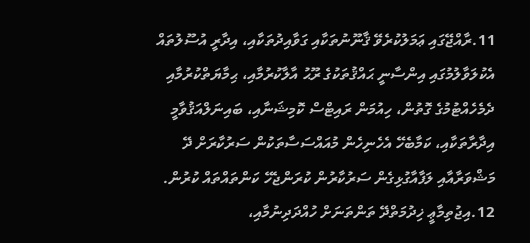11.ރާއްޖޭގައި ޢަމަލުކުރެވޭ ޤާނޫނުތަކާއި ގަވާއިދުތަކާއި، އިދާރީ އުސޫލުތައް އެކުލަވާލުމުގައި އިންސާނީ ޙައްޤުތަކުގެ ރޫޙު އާލާކުރުމާއި، ޙިމާޔަތްކުރުމާއި ދެމެހެއްޓުމުގެ ގޮތުން، ހިއުމަން ރައިޓްސް ކޮމިޝަނާއި، ބައިނަލްއަޤުވާމީ އިދާރާތަކާއި، ކަމާބެހޭ އެހެނިހެން މުއައްސަސާތަކުން ސަރުކާރަށް ދޭ މަޝްވަރާއާއި ލަފާއާގުޅިގެން ސަރުކާރުން ކުރަންޖެހޭ ކަންތައްތައް ކުރުން.
12.އިޖުތިމާޢީ ޚިދުމަތްދޭ ތަންތަނަށް ހުއްދަދިނުމާއި،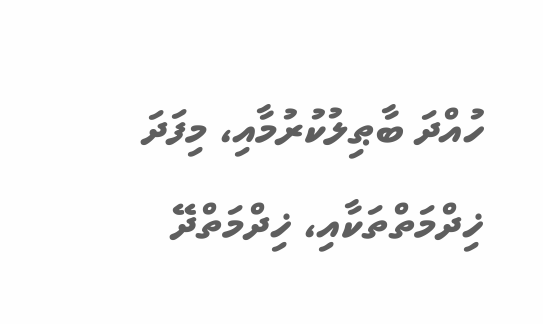ހުއްދަ ބާޠިލުކުރުމާއި، މިފަދަ ޚިދްމަތްތަކާއި، ޚިދްމަތްދޭ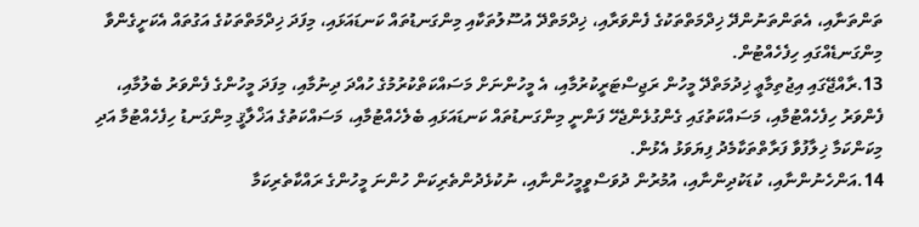ތަންތަނާއި، އެތަންތަނުންދޭ ޚިދްމަތްތަކުގެ ފެންވަރާއި، ޚިދްމަތްދޭ އުސޫލުތަކާއި މިންގަނޑުތައް ކަނޑައަޅައި، މިފަދަ ޚިދްމަތްތަކުގެ އަގުތައް އެކަށީގެންވާ މިންގަނޑެއްގައި ހިފެހެއްޓުން.
13.ރާއްޖޭގައި އިޖުތިމާޢީ ޚިދުމަތްދޭ މީހުން ރަޖިސްޓަރީކުރުމާއި، އެ މީހުންނަށް މަސައްކަތްކުރުމުގެ ހުއްދަ ދިނުމާއި، މިފަދަ މީހުންގެ ފެންވަރު ބެލުމާއި، ފެންވަރު ހިފެހެއްޓުމާއި، މަސައްކަތުގައި ގެންގުޅެންޖެހޭ ފަންނީ މިންގަނޑުތައް ކަނޑައަޅައި ބެލެހެއްޓުމާއި، މަސައްކަތުގެ އަޚްލާޤީ މިންގަނޑު ހިފެހެއްޓުމާ އަދި މިކަންކަމާ ޚިލާފުވާ ފަރާތްތަކާމެދު ފިޔަވަޅު އެޅުން.
14.އަންހެނުންނާއި، ކުޑަކުދިންނާއި، އުމުރުން ދުވަސްވީމީހުންނާއި، ނުކުޅެދުންތެރިކަން ހުންނަ މީހުންގެ ރައްކާތެރިކަމާ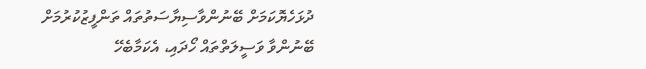ދުޅަހެޔޮކަމަށް ބޭނުންވާސިޔާސަތުތައް ތަންފީޒުކުރުމަށް ބޭނުންވާ ވަސީލަތްތައް ހޯދައި، އެކަމާބެހޭ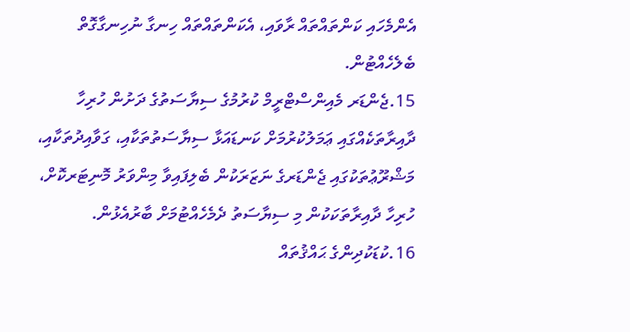އެންމެހައި ކަންތައްތައް ރާވައި، އެކަންތައްތައް ހިނގާ ނުހިނގާގޮތް ބެލެހެއްޓުން.
15.ޖެންޑަރ މެއިންސްޓްރީމް ކުރުމުގެ ސިޔާސަތުގެ ދަށުން ހުރިހާ ދާއިރާތަކެއްގައި ޢަމަލުކުރުމަށް ކަނޑައަޅާ ސިޔާސަތުތަކާއި، ގަވާއިދުތަކާއި، މަޝްރޫޢުތަކުގައި ޖެންޑަރގެ ނަޒަރަކުން ބެލިފައިވާ މިންވަރު މޮނިޓަރކޮށް، ހުރިހާ ދާއިރާތަކަކުން މި ސިޔާސަތު ދެމެހެއްޓުމަށް ބާރުއެޅުން.
16.ކުޑަކުދިންގެ ޙައްޤުތައް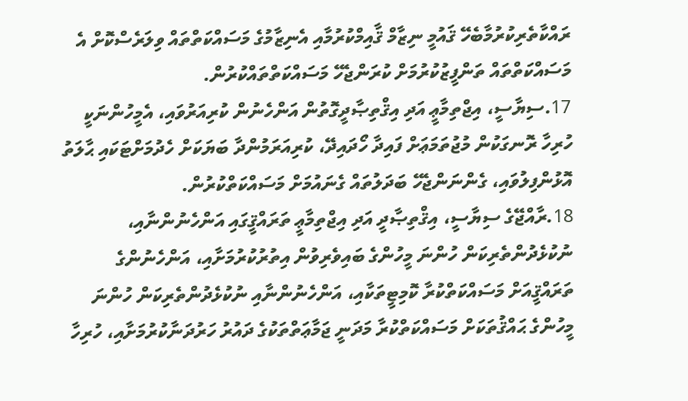ރައްކާތެރިކުރުމާބެހޭ ޤައުމީ ނިޒާމް ޤާއިމްކުރުމާއި އެނިޒާމުގެ މަސައްކަތްތައް ވިލަރެސްކޮށް އެ މަސައްކަތްތައް ތަންފީޒުކުރުމަށް ކުރަންޖެހޭ މަސައްކަތްތައްކުރުން.
17.ސިޔާސީ، އިޖްތިމާޢީ އަދި އިޤްތިޞާދީގޮތުން އަންހެނުން ކުރިއަރުވައި، އެމީހުންނަކީ ހުރިހާ ރޮނގަކުން މުޖުތަމަޢަށް ފައިދާ ހޯދައިދޭ، ކުރިއަރަމުންދާ ބަޔަކަށް ހެދުމަށްޓަކައި ޙާލަތު އޮޅުންފިލުވައި، ގެންނަންޖެހޭ ބަދަލުތައް ގެނައުމަށް މަސައްކަތްކުރުން.
18.ރާއްޖޭގެ ސިޔާސީ، އިޤްތިޞާދީ އަދި އިޖްތިމާޢީ ތަރައްޤީގައި އަންހެނުންނާއި، ނުކުޅެދުންތެރިކަން ހުންނަ މީހުންގެ ބައިވެރިވުން އިތުރުކުރުމަށާއި، އަންހެނުންގެ ތަރައްޤީއަށް މަސައްކަތްކުރާ ކޮމިޓީތަކާއި، އަންހެނުންނާއި ނުކުޅެދުންތެރިކަން ހުންނަ މީހުންގެ ޙައްޤުތަކަށް މަސައްކަތްކުރާ މަދަނީ ޖަމާޢަތްތަކުގެ ދައުރު ހަރުދަނާކުރުމަށާއި، ހުރިހާ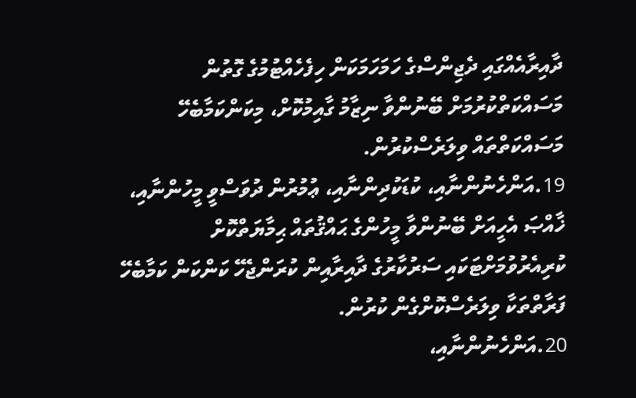ދާއިރާއެއްގައި ދެޖިންސްގެ ހަމަހަމަކަން ހިފެހެއްޓުމުގެ ގޮތުން މަސައްކަތްކުރުމަށް ބޭނުންވާ ނިޒާމު ގާއިމުކޮށް، މިކަންކަމާބެހޭ މަސައްކަތްތައް ވިލަރެސްކުރުން.
19.އަންހެނުންނާއި، ކުޑަކުދިންނާއި، ޢުމުރުން ދުވަސްވީ މީހުންނާއި، ޚާއްޞަ އެހީއަށް ބޭނުންވާ މީހުންގެ ޙައްޤުތައް ޙިމާޔަތްކޮށް ކުރިއެރުވުމަށްޓަކައި ސަރުކާރުގެ ދާއިރާއިން ކުރަންޖެހޭ ކަންކަން ކަމާބެހޭ ފަރާތްތަކާ ވިލަރެސްކޮށްގެން ކުރުން.
20.އަންހެނުންނާއި،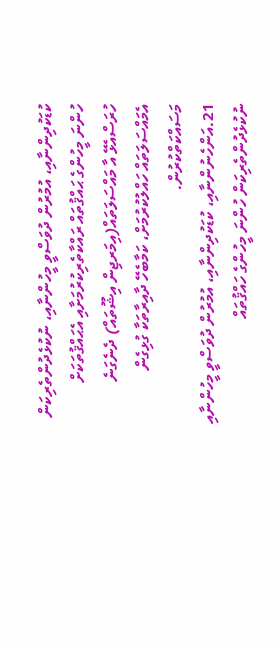ކުޑަކުދިންނާއި، އުމުރުން ދުވަސްވީ މީހުންނާއި، ނުކުޅެދުންތެރިކަން ހުންނަ މީހުންގެ ޙައްޤުތައް ރައްކާތެރިކުރުމަށާއި އެޙައްޤުތަކަށް ހުރަސްއެޅޭ އާ މައްސަލަތައް(އިމަރޖިން އިޝޫތައް) ދެނެގަނެ އެމައްސަލަތައް ހައްލުކުރުމަށް، ކަމާބެހޭ ދާއިރާތަކާ ގުޅިގެން މަސައްކަތްކުރުން.
21.އަންހެނުންނާއި، ކުޑަކުދިންނާއި، އުމުރުން ދުވަސްވީ މީހުންނާއި ނުކުޅެދުންތެރިކަން ހުންނަ މީހުންގެ ހައްޤުތައް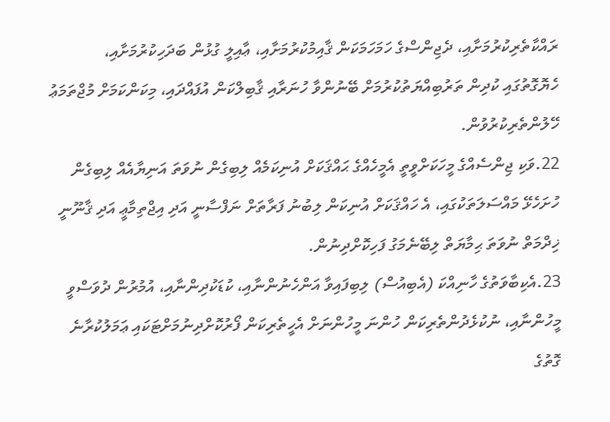ރައްކާތެރިކުރުމަށާއި، ދެޖިންސްގެ ހަމަހަމަކަން ޤާއިމުކުރުމަށާއި، ޢާއިލީ ގުޅުން ބަދަހިކުރުމަށާއި، ހެޔޮގޮތުގައި ކުދިން ތަރުބިއްޔަތުކުރުމަށް ބޭނުންވާ ހުނަރާއި ޤާބިލްކަން އުފައްދައި، މިކަންކަމަށް މުޖްތަމަޢު ހޭލުންތެރިކުރުވުން.
22.ވަކި ޖިންސެއްގެ މީހަކަށްވީތީ އެމީހެއްގެ ޙައްޤަކަށް އުނިކަމެއް ލިބިގެން ނުވަތަ އަނިޔާއެއް ލިބިގެން ހުށަހެޅޭ މައްސަލަތަކުގައި، އެ ހައްޤަކަށް އުނިކަން ލިބުނު ފަރާތަށް ނަފްސާނީ އަދި އިޖްތިމާޢީ އަދި ޤާނޫނީ ޚިދްމަތް ނުވަތަ ޙިމާޔަތް ލިބޭނެމަގު ފަހިކޮށްދިނުން.
23.އެކިބާވަތުގެ ހާނިއްކަ (އެބިއުސް) ލިބިފައިވާ އަންހެނުންނާއި، ކުޑަކުދިންނާއި، އުމުރުން ދުވަސްވީ މީހުންނާއި، ނުކުޅެދުންތެރިކަން ހުންނަ މީހުންނަށް އެހީތެރިކަން ފޯރުކޮށްދިނުމަށްޓަކައި ޢަމަލުކުރާނެ ގޮތުގެ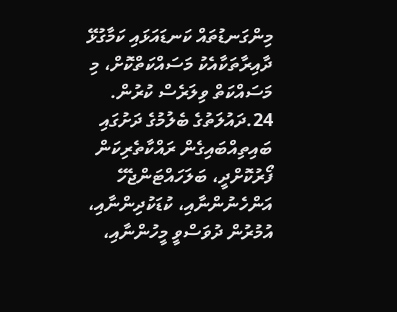މިންގަނޑުތައް ކަނޑައަޅައި ކަމާގުޅޭ ދާއިރާތަކާއެކު މަސައްކަތްކޮށް، މި މަސައްކަތް ވިލަރެސް ކުރުން.
24.ދައުލަތުގެ ބެލުމުގެ ދަށުގައި ބައިތިއްބައިގެން ރައްކާތެރިކަން ފޯރުކޮށްދީ، ބަލަހައްޓަންޖެހޭ އަންހެނުންނާއި، ކުޑަކުދިންނާއި، އުމުރުން ދުވަސްވީ މީހުންނާއި،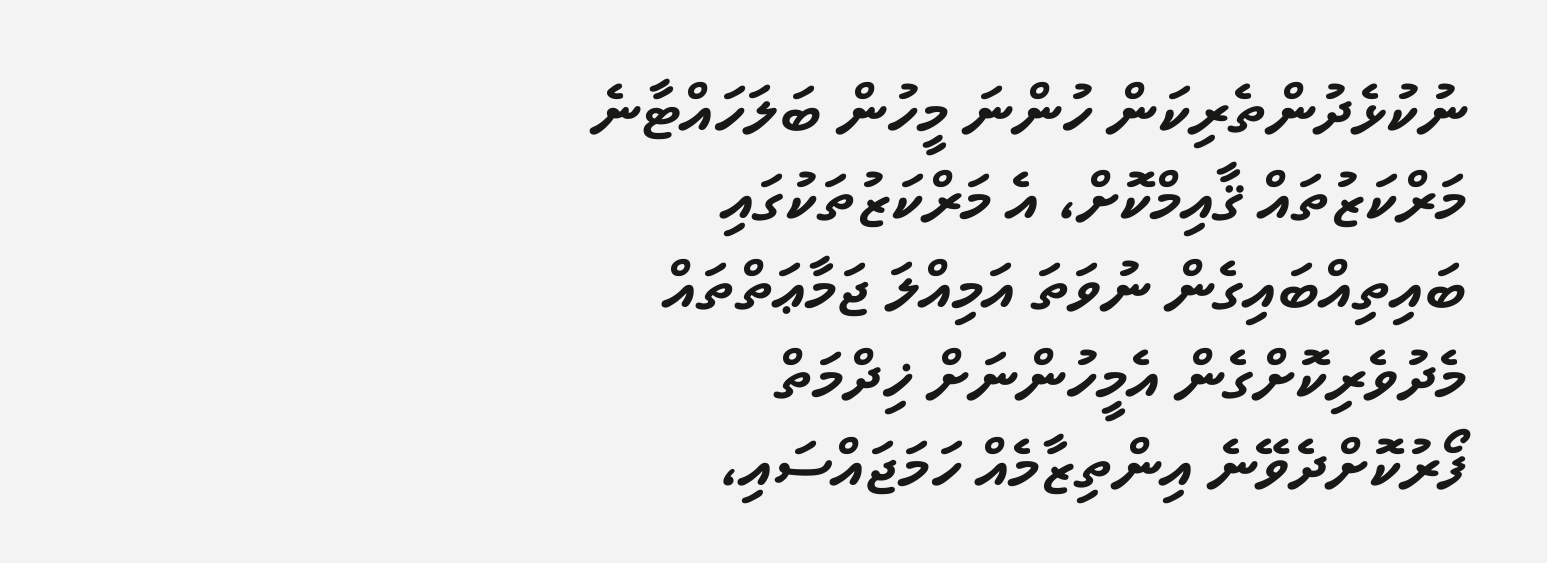ނުކުޅެދުންތެރިކަން ހުންނަ މީހުން ބަލަހައްޓާނެ މަރްކަޒުތައް ޤާއިމްކޮށް، އެ މަރްކަޒުތަކުގައި ބައިތިއްބައިގެން ނުވަތަ އަމިއްލަ ޖަމާޢަތްތައް މެދުވެރިކޮށްގެން އެމީހުންނަށް ޚިދްމަތް ފޯރުކޮށްދެވޭނެ އިންތިޒާމެއް ހަމަޖައްސައި،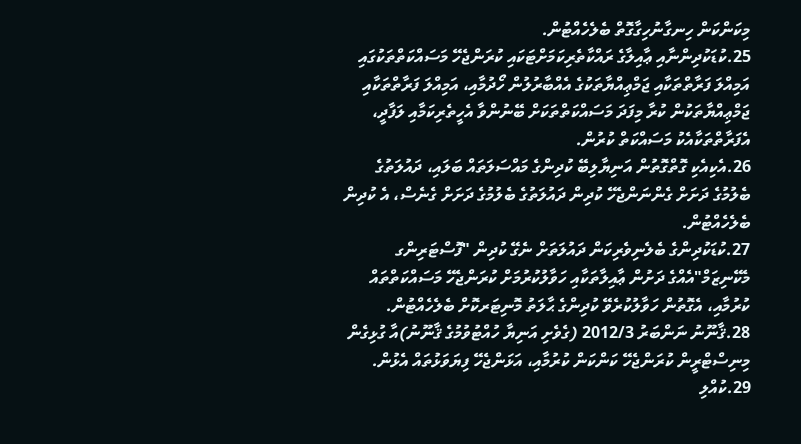މިކަންކަން ހިނގާނުހިގާގޮތް ބެލެހެއްޓުން.
25.ކުޑަކުދިންނާއި ޢާއިލާގެ ރައްކާތެރިކަމަށްޓަކައި ކުރަންޖެހޭ މަސައްކަތްތަކުގައި އަމިއްލަ ފަރާތްތަކާއި ޖަމްޢިއްޔާތަކުގެ އެއްބާރުލުން ހޯދުމާއި، އަމިއްލަ ފަރާތްތަކާއި ޖަމްޢިއްޔާތަކުން ކުރާ މިފަދަ މަސައްކަތްތަކަށް ބޭނުންވާ އެހީތެރިކަމާއި ލަފާދީ، އެފަރާތްތަކާއެކު މަސައްކަތް ކުރުން.
26.އެކިއެކި ގޮތްގޮތުން އަނިޔާލިބޭ ކުދިންގެ މައްސަލަތައް ބަލައި، ދައުލަތުގެ ބެލުމުގެ ދަށަށް ގެންނަންޖެހޭ ކުދިން ދައުލަތުގެ ބެލުމުގެ ދަށަށް ގެނެސް، އެ ކުދިން ބެލެހެއްޓުން.
27.ކުޑަކުދިންގެ ބެލެނިވެރިކަން ދައުލަތަށް ނެގޭ ކުދިން "ފޮސްޓަރިންގ މެކޭނިޒަމް"އެއްގެ ދަށުން ޢާއިލާތަކާއި ހަވާލުކުރުމަށް ކުރަންޖެހޭ މަސައްކަތްތައް ކުރުމާއި، އެގޮތުން ހަވާލުކުރެވޭ ކުދިންގެ ޙާލަތު މޮނިޓަރކޮށް ބެލެހެއްޓުން.
28.ޤާނޫނު ނަންބަރު 2012/3 (ގެވެށި އަނިޔާ ހުއްޓުވުމުގެ ޤާނޫނު)އާ ގުޅިގެން މިނިސްޓްރީން ކުރަންޖެހޭ ކަންކަން ކުރުމާއި، އަޅަންޖެހޭ ފިޔަވަޅުތައް އެޅުން.
29.ކުއްލި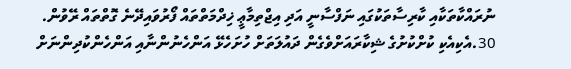ނުރައްކާތަކާއި ކާރިސާތަކުގައި ނަފްސާނީ އަދި އިޖްތިމާޢީ ޚިދްމަތްތައް ފޯރުވައިދޭނެ ގޮތްތައް ރޭވުން.
30.އެކިއެކި ކުށްކުށުގެ ޝިކާރައަށްވެގެން ދައުލަތަށް ހުށަހެޅޭ އަންހެނުންނާއި އަންހެންކުދިންނަށް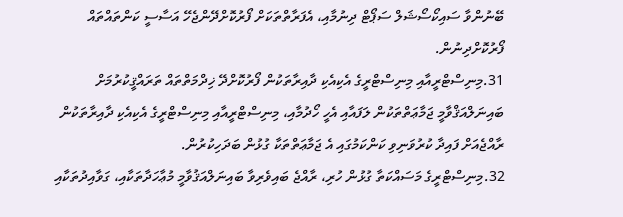ބޭނުންވާ ސައިކޯސޯޝަލް ސަޕޯޓް ދިނުމާއި، އެފަރާތްތަކަށް ފޯރުކޮށްދޭންޖެހޭ އަސާސީ ކަންތައްތައް ފޯރުކޮށްދިނުން.
31.މިނިސްޓްރީއާއި މިނިސްޓްރީގެ އެކިއެކި ދާއިރާތަކުން ފޯރުކޮށްދޭ ޚިދްމަތްތައް ތަރައްޤީކުރުމަށް ބައިނަލްއަޤްވާމީ ޖަމާޢަތްތަކުން ލަފައާއި އެހީ ހޯދުމާއި، މިނިސްޓްރީއާއި މިނިސްޓްރީގެ އެކިއެކި ދާއިރާތަކުން ރާއްޖެއަށް ފައިދާ ކުރުވަނިވި ކަންކަމުގައި އެ ޖަމާޢަތްތަކާ ގުޅުން ބަދަހިކުރުން.
32.މިނިސްޓްރީގެ މަސައްކަތާ ގުޅުން ހުރި، ރާއްޖެ ބައިވެރިވާ ބައިނަލްއަޤުވާމީ މުޢާހަދާތަކާއި، ގަވާއިދުތަކާއި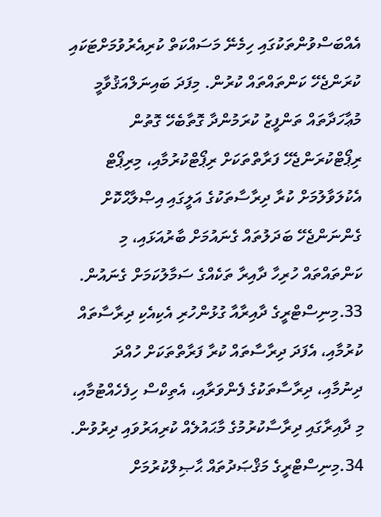އެއްބަސްވުންތަކުގައި ހިމެނޭ މަސައްކަތް ކުރިއެރުވުމަށްޓަކައި ކުރަންޖެހޭ ކަންތައްތައް ކުރުން. މިފަދަ ބައިނަލްއަޤުވާމީ މުޢާހަދާތައް ތަންފީޒު ކުރަމުންދާ ގޮތާބެހޭ ގޮތުން ރިޕޯޓްކުރަންޖެހޭ ފަރާތްތަކަށް ރިޕޯޓްކުރުމާއި، މިރިޕޯޓް އެކުލަވާލުމަށް ކުރާ ދިރާސާތަކުގެ އަލީގައި އިޞްލާޙްކޮށް ގެންނަންޖެހޭ ބަދަލުތައް ގެނައުމަށް ބާރުއަޅައި، މި ކަންތައްތައް ހުރިހާ ދާއިރާ ތަކެއްގެ ސަމާލުކަމަށް ގެނައުން.
33.މިނިސްޓްރީގެ ދާއިރާއާ ގުޅުންހުރި އެކިއެކި ދިރާސާތައް ކުރުމާއި، އެފަދަ ދިރާސާތައް ކުރާ ފަރާތްތަކަށް ހުއްދަ ދިނުމާއި، ދިރާސާތަކުގެ ފެންވަރާއި، އެތިކްސް ހިފެހެއްޓުމާއި، މި ދާއިރާގައި ދިރާސާކުރުމުގެ މާޙައުލެއް ކުރިއަރުވައި ދިރުވުން.
34.މިނިސްޓްރީގެ މަޤްޞަދުތައް ޙާޞިލްކުރުމަށް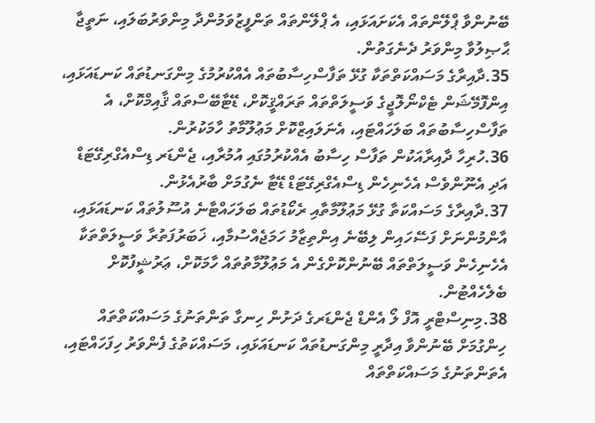ބޭނުންވާ ޕްލޭންތައް އެކަށައަޅައި، އެ ޕްލޭންތައް ތަންފީޒުވަމުންދާ މިންވަރުބަލައި، ނަތީޖާ ޙާޞިލުވާ މިންވަރު ދެނެގަތުން.
35.ދާއިރާގެ މަސައްކަތްތަކާ ގުޅޭ ތަފާސްހިސާބުތައް އެއްކުރުމުގެ މިންގަނޑުތައް ކަނޑައަޅައި، އިންފޮމޭޝަން ޓެކްނޯލޮޖީގެ ވަސީލަތްތައް ތަރައްޤީކޮށް، ޑޭޓާބޭސްތައް ޤާއިމްކޮށް، އެ ތަފާސްހިސާބުތައް ބަލަހައްޓައި، އެނަލައިޒްކޮށް މަޢުލޫމާތު ހާމަކުރުން.
36.ހުރިހާ ދާއިރާއަކުން ތަފާސް ހިސާބު އެއްކުރުމުގައި އުމުރާއި، ޖެންޑަރ ޑިސްއެގްރިގޭޓަޑް އަދި އެނޫންވެސް އެހެނިހެން ޑިސްއެގްރިގޭޓަޑް ޑޭޓާ ނެގުމަށް ބާރުއެޅުން.
37.ދާއިރާގެ މަސައްކަތާ ގުޅޭ މަޢުލޫމާތާއި ރެކޯޑުތައް ބަލަހައްޓާނެ އުސޫލުތައް ކަނޑައަޅައި، އާންމުންނަށް ފަސޭހައިން ލިބޭނެ އިންތިޒާމު ހަމަޖެއްސުމާއި، ޚަބަރުފަތުރާ ވަސީލަތްތަކާ އެހެނިހެން ވަސީލަތްތައް ބޭނުންކޮށްގެން އެ މަޢުލޫމާތުތައް ހާމަކޮށް، ޢަރުޝީފުކޮށް ބެލެހެއްޓުން.
38.މިނިސްޓްރީ އޮފް ލޯ އެންޑް ޖެންޑަރގެ ދަށުން ހިނގާ ތަންތަނުގެ މަސައްކަތްތައް ހިންގުމަށް ބޭނުންވާ އިދާރީ މިންގަނޑުތައް ކަނޑައަޅައި، މަސައްކަތުގެ ފެންވަރު ހިފަހައްޓައި، އެތަންތަނުގެ މަސައްކަތްތައް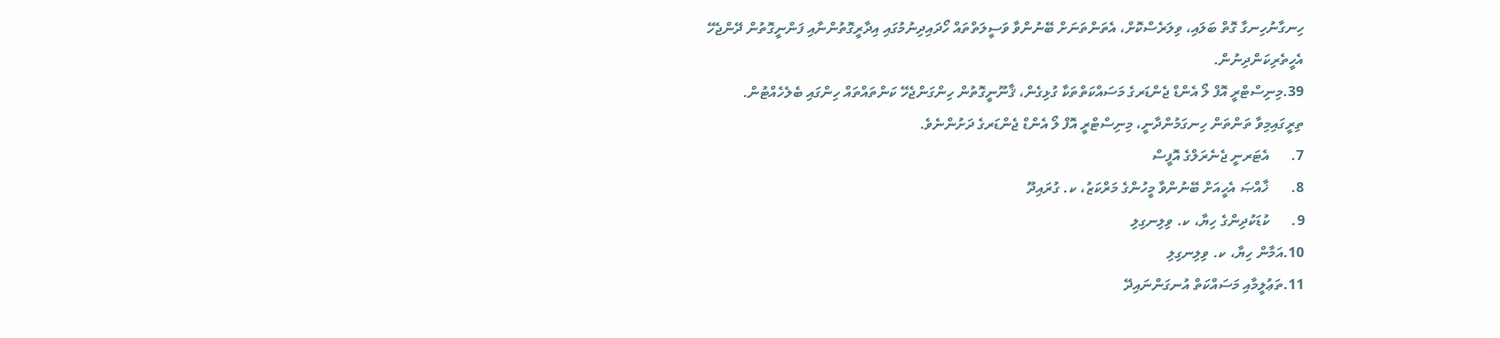ހިނގާނުހިނގާ ގޮތް ބަލައި، ވިލަރެސްކޮށް، އެތަންތަނަށް ބޭނުންވާ ވަސީލަތްތައް ހޯދައިދިނުމުގައި އިދާރީގޮތުންނާއި ފަންނީގޮތުން ދޭންޖެހޭ އެހީތެރިކަންދިނުން.
39.މިނިސްޓްރީ އޮފް ލޯ އެންޑް ޖެންޑަރގެ މަސައްކަތްތަކާ ގުޅިގެން، ޤާނޫނީގޮތުން ހިންގަންޖެހޭ ކަންތައްތައް ހިންގައި ބެލެހެއްޓުން.
ތިރީގައިމިވާ ތަންތަން ހިނގަމުންދާނީ، މިނިސްޓްރީ އޮފް ލޯ އެންޑް ޖެންޑަރގެ ދަށުންނެވެ.
7.      އެޓަރނީ ޖެނެރަލްގެ އޮފީސް
8.      ޚާއްޞަ އެހީއަށް ބޭނުންވާ މީހުންގެ މަރްކަޒު، ކ. ގުރައިދޫ
9.      ކުޑަކުދިންގެ ހިޔާ، ކ. ވިލިނގިލި
10.އަމާން ހިޔާ، ކ. ވިލިނގިލި
11.ތަޢުލީމާއި މަސައްކަތް އުނގަންނައިދޭ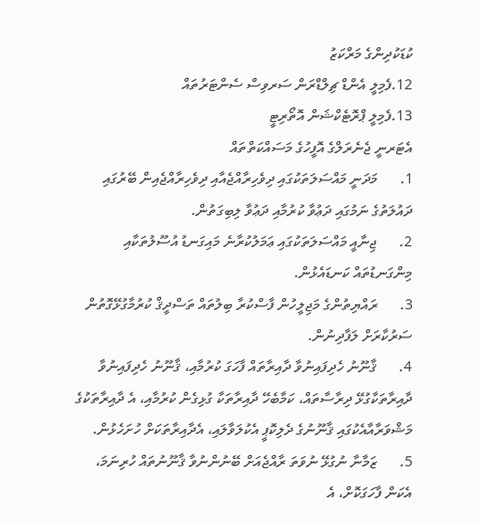ކުޑަކުދިންގެ މަރްކަޒު
12.ފެމިލީ އެންޑް ޗިލްޑްރަން ސަރވިސް ސެންޓަރުތައް
13.ފެމިލީ ޕްރޮޓެކްޝަން އޮތޯރިޓީ
އެޓަރނީ ޖެނެރަލްގެ އޮފީހުގެ މަސައްކަތްތައް
1.      މަދަނީ މައްސަލަތަކުގައި ދިވެހިރާއްޖެއާއި ދިވެހިރާއްޖެއިން ބޭރުގައި ދައުލަތުގެ ނަމުގައި ދަޢުވާ ކުރުމާއި ދަޢުވާ ލިބިގަތުން.
2.      ޖިނާއީ މައްސަލަތަކުގައި ޢަމަލުކުރާނެ މައިގަނޑު އުސޫލުތަކާއި މިންގަނޑުތައް ކަނޑައެޅުން.
3.      ރައްޔިތުންގެ މަޖިލީހުން ފާސްކުރާ ބިލުތައް ތަސްދީޤް ކުރުމާގުޅޭގޮތުން ސަރުކާރަށް ލަފާދިނުން.
4.      ޤާނޫނު ހެދިފައިނުވާ ދާއިރާތައް ފާހަގަ ކުރުމާއި، ޤާނޫނު ހެދިފައިނުވާ ދާއިރާތަކާގުޅޭ ދިރާސާތައް، ކަމާބެހޭ ދާއިރާތަކާ ގުޅިގެން ކުރުމާއި، އެ ދާއިރާތަކުގެ މަޝްވަރާއާއެކުގައި ޤާނޫނުގެ ދެލިކޮޕީ އެކުލަވާލައި، އެދާއިރާތަކަށް ހުށަހެޅުން.
5.      ޒަމާނާ ނުގުޅޭ ނުވަތަ ރާއްޖެއަށް ބޭނުންނުވާ ޤާނޫނުތައް ހުރިނަމަ، އެކަން ފާހަގަކޮށް، އެ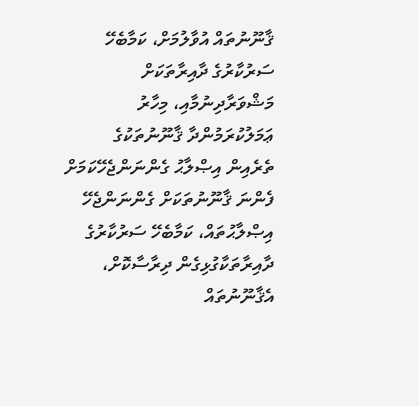ޤާނޫނުތައް އުވާލުމަށް، ކަމާބެހޭ ސަރުކާރުގެ ދާއިރާތަކަށް މަޝްވަރާދިނުމާއި، މިހާރު ޢަމަލުކުރަމުންދާ ޤާނޫނުތަކުގެ ތެރެއިން އިޞްލާޙު ގެންނަންޖެހޭކަމަށް ފެންނަ ޤާނޫނުތަކަށް ގެންނަންޖެހޭ އިޞްލާޙުތައް، ކަމާބެހޭ ސަރުކާރުގެ ދާއިރާތަކާގުޅިގެން ދިރާސާކޮށް، އެޤާނޫނުތައް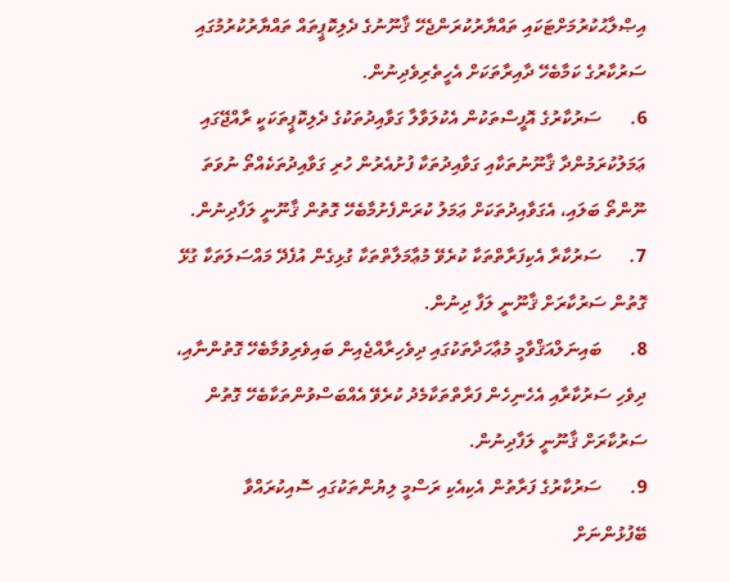އިޞްލާޙުކުރުމަށްޓަކައި ތައްޔާރުކުރަންޖެހޭ ޤާނޫނުގެ ދެލިކޮޕީތައް ތައްޔާރުކުރުމުގައި ސަރުކާރުގެ ކަމާބެހޭ ދާއިރާތަކަށް އެހީތެރިވެދިނުން.
6.      ސަރުކާރުގެ އޮފީސްތަކުން އެކުލަވާލާ ގަވާއިދުތަކުގެ ދެލިކޮޕީތަކަކީ ރާއްޖޭގައި ޢަމަލުކުރަމުންދާ ޤާނޫނުތަކާއި ގަވާއިދުތަކާ ފުށުއެރުން ހުރި ގަވާއިދުތަކެއްތޯ ނުވަތަ ނޫންތޯ ބަލައި، އެގަވާއިދުތަކަށް ޢަމަލު ކުރަންފެށުމާބެހޭ ގޮތުން ޤާނޫނީ ލަފާދިނުން.
7.      ސަރުކާރާ އެކިފަރާތްތަކާ ކުރެވޭ މުޢާމަލާތްތަކާ ގުޅިގެން އުފެދޭ މައްސަލަތަކާ ގުޅޭ ގޮތުން ސަރުކާރަށް ޤާނޫނީ ލަފާ ދިނުން.
8.      ބައިނަލްއަޤްވާމީ މުޢާހަދާތަކުގައި ދިވެހިރާއްޖެއިން ބައިވެރިވުމާބެހޭ ގޮތުންނާއި، ދިވެހި ސަރުކާރާއި އެހެނިހެން ފަރާތްތަކާމެދު ކުރެވޭ އެއްބަސްވުންތަކާބެހޭ ގޮތުން ސަރުކާރަށް ޤާނޫނީ ލަފާދިނުން.
9.      ސަރުކާރުގެ ފަރާތުން އެކިއެކި ރަސްމީ ލިޔުންތަކުގައި ސޮއިކުރައްވާ ބޭފުޅުންނަށް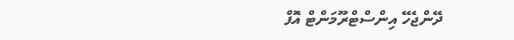ދޭންޖެހޭ އިންސްޓްރޫމަންޓް އޮފް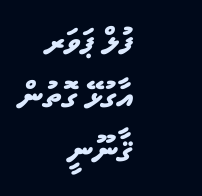ފުލް ޕަވަރ އާގުޅޭ ގޮތުން ޤާނޫނީ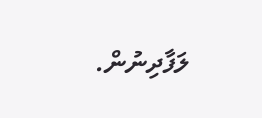ލަފާދިނުން.